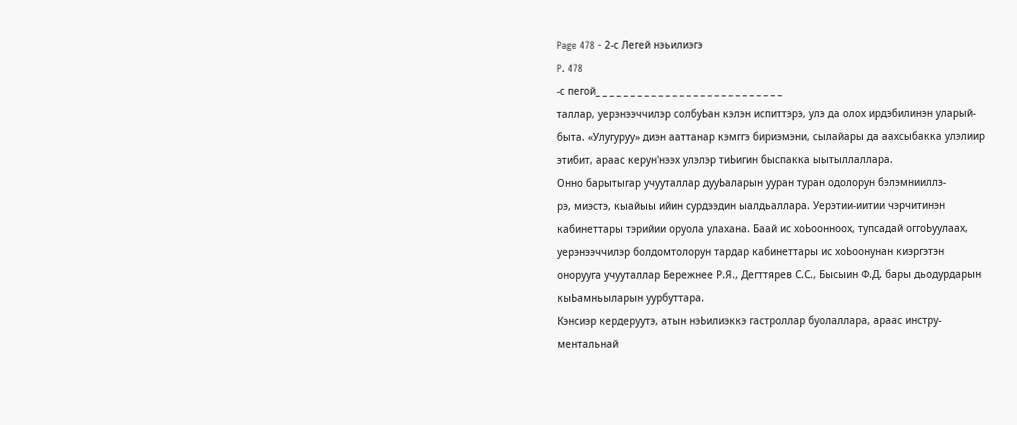Page 478 - 2-с Легей нэьилиэгэ
P. 478
-с пегой_ _ _ _ _ _ _ _ _ _ _ _ _ _ _ _ _ _ _ _ _ _ _ _ _ _ _
таллар, уерэнээччилэр солбуЬан кэлэн испиттэрэ, улэ да олох ирдэбилинэн уларый-
быта. «Улугуруу» диэн ааттанар кэмггэ бириэмэни, сылайары да аахсыбакка улэлиир
этибит, араас керун'нээх улэлэр тиЬигин быспакка ыытыллаллара.
Онно барытыгар учууталлар дууЬаларын ууран туран одолорун бэлэмнииллэ-
рэ, миэстэ, кыайыы ийин сурдээдин ыалдьаллара. Уерэтии-иитии чэрчитинэн
кабинеттары тэрийии оруола улахана. Баай ис хоЬоонноох, тупсадай оггоЬуулаах,
уерэнээччилэр болдомтолорун тардар кабинеттары ис хоЬоонунан киэргэтэн
онорууга учууталлар Бережнее Р.Я., Дегттярев С.С., Бысыин Ф.Д. бары дьодурдарын
кыЬамньыларын уурбуттара.
Кэнсиэр кердеруутэ, атын нэЬилиэккэ гастроллар буолаллара, араас инстру-
ментальнай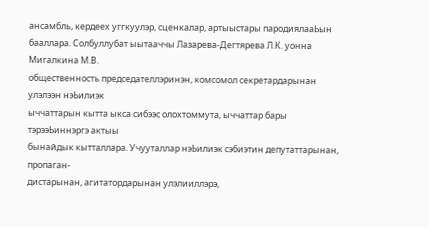ансамбль, кердеех уггкуулэр, сценкалар, артыыстары пародиялааЬын
бааллара. Солбуллубат ыытааччы Лазарева-Дегтярева Л.К. уонна Мигалкина М.В.
общественность председателлэринэн, комсомол секретардарынан улэлээн нэЬилиэк
ыччаттарын кытта ыкса сибээс олохтоммута, ыччаттар бары тэрээЬиннэргэ актыы
бынайдык кытталлара. Учууталлар нэЬилиэк сэбиэтин депутаттарынан, пропаган-
дистарынан, агитатордарынан улэлииллэрэ,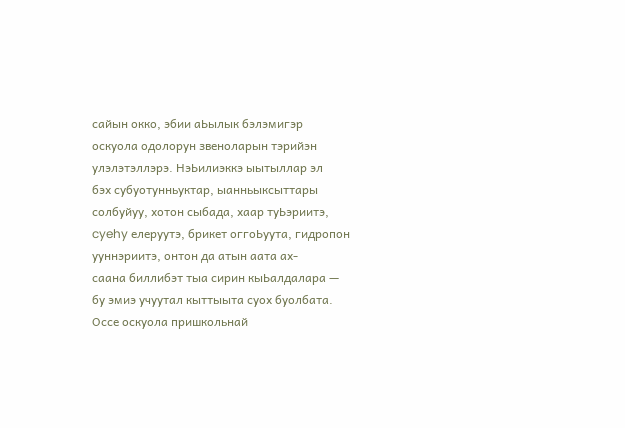сайын окко, эбии аЬылык бэлэмигэр
оскуола одолорун звеноларын тэрийэн улэлэтэллэрэ. НэЬилиэккэ ыытыллар эл
бэх субуотунньуктар, ыанньыксыттары солбуйуу, хотон сыбада, хаар туЬэриитэ,
cyehy елеруутэ, брикет оггоЬуута, гидропон ууннэриитэ, онтон да атын аата ах-
саана биллибэт тыа сирин кыЬалдалара — бу эмиэ учуутал кыттыыта суох буолбата.
Оссе оскуола пришкольнай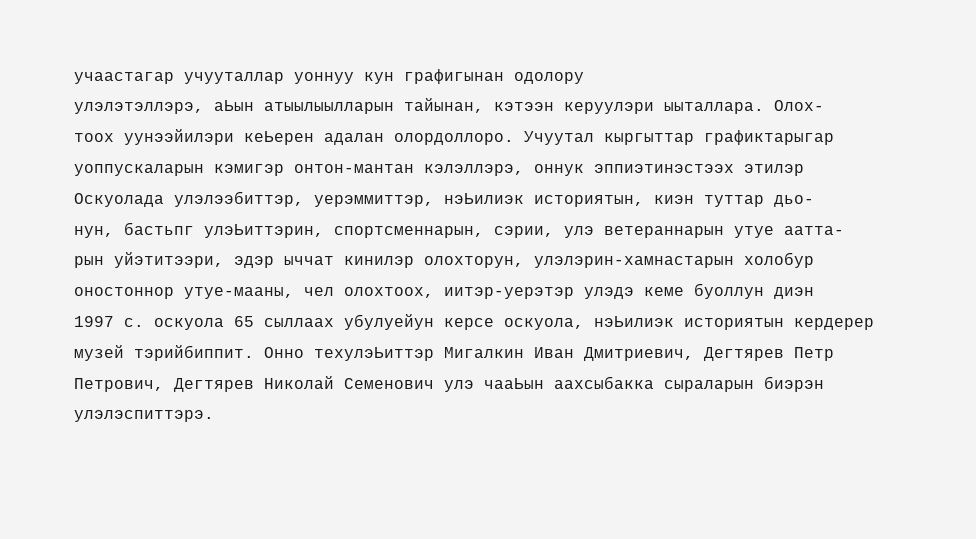учаастагар учууталлар уоннуу кун графигынан одолору
улэлэтэллэрэ, аЬын атыылыылларын тайынан, кэтээн керуулэри ыыталлара. Олох-
тоох уунээйилэри кеЬерен адалан олордоллоро. Учуутал кыргыттар графиктарыгар
уоппускаларын кэмигэр онтон-мантан кэлэллэрэ, оннук эппиэтинэстээх этилэр
Оскуолада улэлээбиттэр, уерэммиттэр, нэЬилиэк историятын, киэн туттар дьо-
нун, бастьпг улэЬиттэрин, спортсменнарын, сэрии, улэ ветераннарын утуе аатта-
рын уйэтитээри, эдэр ыччат кинилэр олохторун, улэлэрин-хамнастарын холобур
оностоннор утуе-мааны, чел олохтоох, иитэр-уерэтэр улэдэ кеме буоллун диэн
1997 с. оскуола 65 сыллаах убулуейун керсе оскуола, нэЬилиэк историятын кердерер
музей тэрийбиппит. Онно техулэЬиттэр Мигалкин Иван Дмитриевич, Дегтярев Петр
Петрович, Дегтярев Николай Семенович улэ чааЬын аахсыбакка сыраларын биэрэн
улэлэспиттэрэ.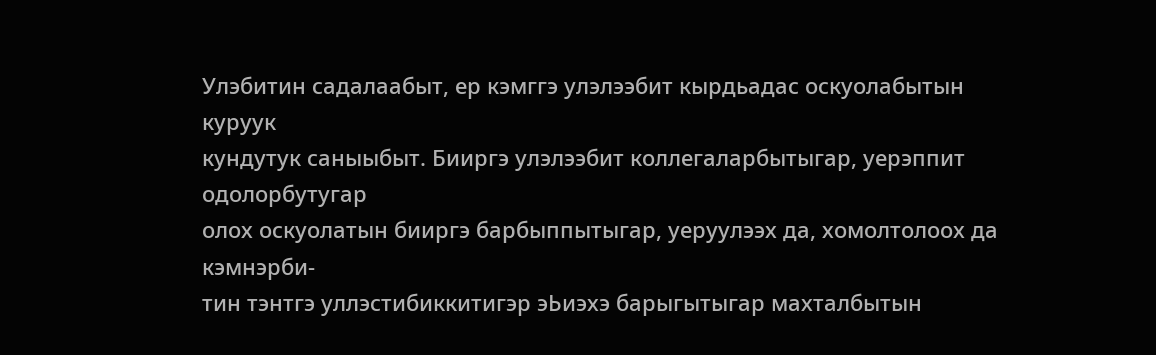Улэбитин садалаабыт, ер кэмггэ улэлээбит кырдьадас оскуолабытын куруук
кундутук саныыбыт. Бииргэ улэлээбит коллегаларбытыгар, уерэппит одолорбутугар
олох оскуолатын бииргэ барбыппытыгар, уеруулээх да, хомолтолоох да кэмнэрби-
тин тэнтгэ уллэстибиккитигэр эЬиэхэ барыгытыгар махталбытын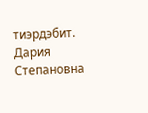тиэрдэбит.
Дария Степановна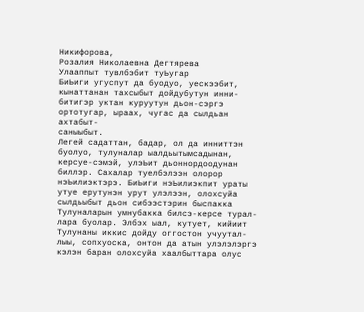Никифорова,
Розалия Николаевна Дегтярева
Улааппыт тувлбэбит туЬугар
БиЬиги угуспут да буодуо, уескээбит, кынаттанан тахсыбыт дойдубутун инни-
битигэр уктан куруутун дьон-сэргэ ортотугар, ыраах, чугас да сылдьан ахтабыт-
саныыбыт.
Легей садаттан, бадар, ол да инниттэн буолуо, тулуналар ыалдьытымсадынан,
керсуе-сэмэй, улэЬит дьоннордоодунан биллэр. Сахалар туелбэлээн олорор
нэЬилиэктэрэ. БиЬиги нэЬилиэкпит ураты утуе ерутунэн урут улэлээн, олохсуйа
сылдьыбыт дьон сибээстэрин быспакка Тулуналарын умнубакка билсэ-керсе турал-
лара буолар. Элбэх ыал, кутует, кийиит Тулунаны иккис дойду оггостон учуутал-
лыы, сопхуоска, онтон да атын улэлэлэргэ кэлэн баран олохсуйа хаалбыттара олус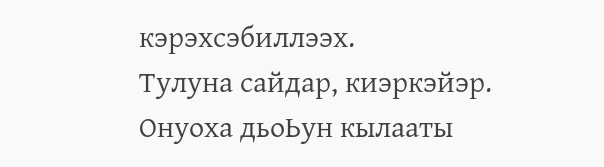кэрэхсэбиллээх.
Тулуна сайдар, киэркэйэр. Онуоха дьоЬун кылааты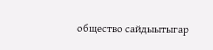общество сайдыытыгар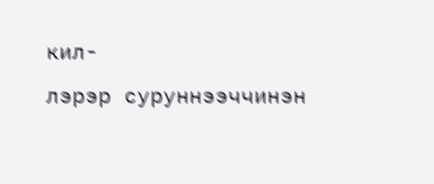кил-
лэрэр суруннээччинэн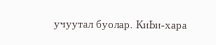учуутал буолар. КиЬи-хара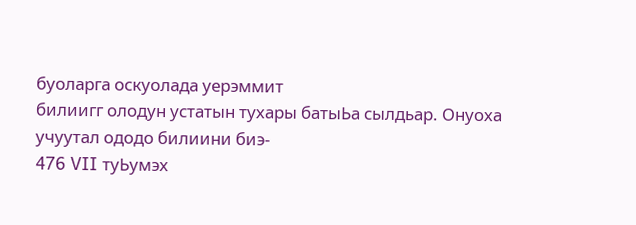буоларга оскуолада уерэммит
билиигг олодун устатын тухары батыЬа сылдьар. Онуоха учуутал ододо билиини биэ-
476 VII туЬумэх